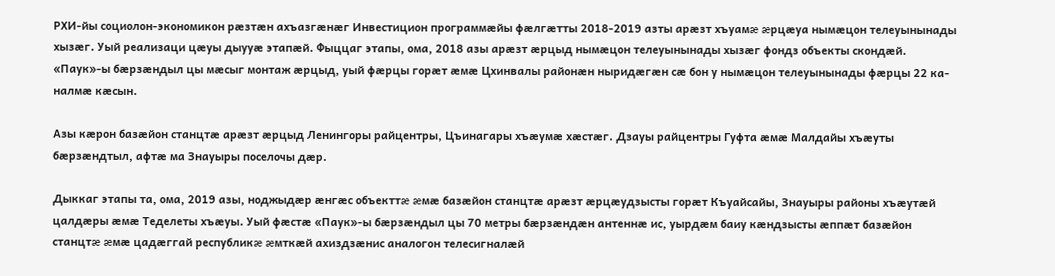РХИ-йы социолон-экономикон рæзтæн ахъазгæнæг Инвестицион программæйы фæлгæтты 2018-2019 азты арæзт хъуамæ æрцæуа нымæцон телеуынынады хызæг. Уый реализаци цæуы дыууæ этапæй. Фыццаг этапы, ома, 2018 азы арæзт æрцыд нымæцон телеуынынады хызæг фондз объекты скондæй. «Паук»-ы бæрзæндыл цы мæсыг монтаж æрцыд, уый фæрцы горæт æмæ Цхинвалы районæн ныридæгæн сæ бон у нымæцон телеуынынады фæрцы 22 ка-налмæ кæсын.

Азы кæрон базæйон станцтæ арæзт æрцыд Ленингоры райцентры, Цъинагары хъæумæ хæстæг. Дзауы райцентры Гуфта æмæ Малдайы хъæуты бæрзæндтыл, афтæ ма Знауыры поселочы дæр.

Дыккаг этапы та, ома, 2019 азы, ноджыдæр æнгæс объекттæ æмæ базæйон станцтæ арæзт æрцæудзысты горæт Къуайсайы, Знауыры районы хъæутæй цалдæры æмæ Теделеты хъæуы. Уый фæстæ «Паук»-ы бæрзæндыл цы 70 метры бæрзæндæн антеннæ ис, уырдæм баиу кæндзысты æппæт базæйон станцтæ æмæ цадæггай республикæ æмткæй ахиздзæнис аналогон телесигналæй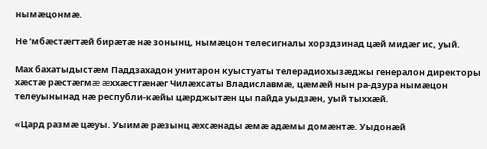нымæцонмæ.

Не ‘мбæстæгтæй бирæтæ нæ зонынц, нымæцон телесигналы хорздзинад цæй мидæг ис, уый.

Мах бахатыдыстæм Паддзахадон унитарон куыстуаты телерадиохызæджы генералон директоры хæстæ рæстæгмæ æххæстгæнæг Чилæхсаты Владиславмæ, цæмæй нын ра-дзура нымæцон телеуынынад нæ республи-кæйы цæрджытæн цы пайда уыдзæн, уый тыххæй.

«Цард размæ цæуы. Уыимæ рæзынц æхсæнады æмæ адæмы домæнтæ. Уыдонæй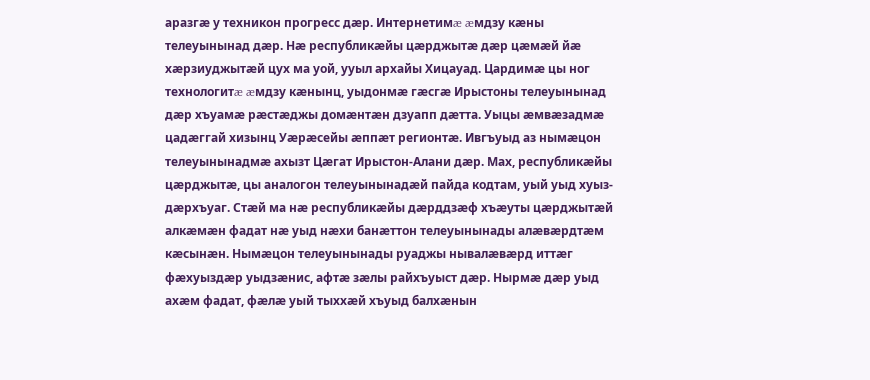аразгæ у техникон прогресс дæр. Интернетимæ æмдзу кæны телеуынынад дæр. Нæ республикæйы цæрджытæ дæр цæмæй йæ хæрзиуджытæй цух ма уой, ууыл архайы Хицауад. Цардимæ цы ног технологитæ æмдзу кæнынц, уыдонмæ гæсгæ Ирыстоны телеуынынад дæр хъуамæ рæстæджы домæнтæн дзуапп дæтта. Уыцы æмвæзадмæ цадæггай хизынц Уæрæсейы æппæт регионтæ. Ивгъуыд аз нымæцон телеуынынадмæ ахызт Цæгат Ирыстон-Алани дæр. Мах, республикæйы цæрджытæ, цы аналогон телеуынынадæй пайда кодтам, уый уыд хуыз-дæрхъуаг. Стæй ма нæ республикæйы дæрддзæф хъæуты цæрджытæй алкæмæн фадат нæ уыд нæхи банæттон телеуынынады алæвæрдтæм кæсынæн. Нымæцон телеуынынады руаджы нывалæвæрд иттæг фæхуыздæр уыдзæнис, афтæ зæлы райхъуыст дæр. Нырмæ дæр уыд ахæм фадат, фæлæ уый тыххæй хъуыд балхæнын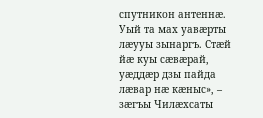спутникон антеннæ. Уый та мах уавæрты лæууы зынаргъ. Стæй йæ куы сæвæрай, уæддæр дзы пайда лæвар нæ кæныс», – зæгъы Чилæхсаты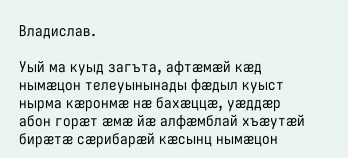Владислав.

Уый ма куыд загъта, афтæмæй кæд нымæцон телеуынынады фæдыл куыст нырма кæронмæ нæ бахæццæ, уæддæр абон горæт æмæ йæ алфæмблай хъæутæй бирæтæ сæрибарæй кæсынц нымæцон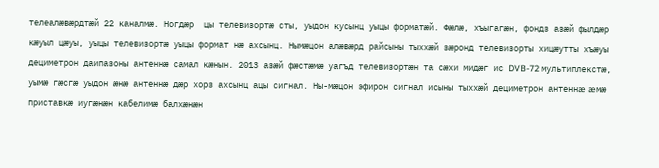телеалæвæрдтæй 22 каналмæ. Ногдæр  цы телевизортæ сты, уыдон кусынц уыцы форматæй. Фæлæ, хъыгагæн, фондз азæй фылдæр кæуыл цæуы, уыцы телевизортæ уыцы формат нæ ахсынц. Нымæцон алæвæрд райсыны тыххæй зæронд телевизорты хицæутты хъæуы дециметрон даипазоны антеннæ самал кæнын. 2013 азæй фæстæмæ уагъд телевизортæн та сæхи мидæг ис DVB-72 мультиплекстæ, уымæ гæсгæ уыдон æнæ антеннæ дæр хорз ахсынц ацы сигнал. Ны-мæцон эфирон сигнал исыны тыххæй дециметрон антеннæ æмæ приставкæ иугæнæн кабелимæ балхæнæн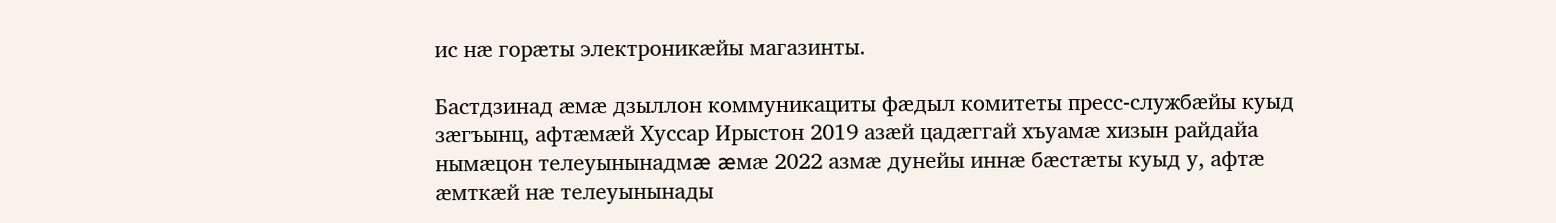ис нæ горæты электроникæйы магазинты.

Бастдзинад æмæ дзыллон коммуникациты фæдыл комитеты пресс-службæйы куыд зæгъынц, афтæмæй Хуссар Ирыстон 2019 азæй цадæггай хъуамæ хизын райдайа нымæцон телеуынынадмæ æмæ 2022 азмæ дунейы иннæ бæстæты куыд у, афтæ æмткæй нæ телеуынынады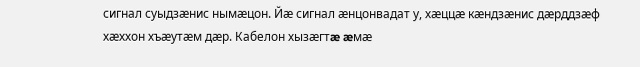сигнал суыдзæнис нымæцон. Йæ сигнал æнцонвадат у, хæццæ кæндзæнис дæрддзæф хæххон хъæутæм дæр. Кабелон хызæгтæ æмæ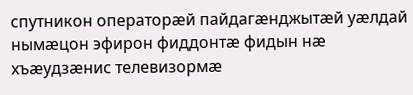спутникон операторæй пайдагæнджытæй уæлдай нымæцон эфирон фиддонтæ фидын нæ хъæудзæнис телевизормæ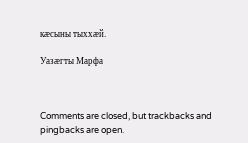кæсыны тыххæй.

Уазæгты Марфа



Comments are closed, but trackbacks and pingbacks are open.